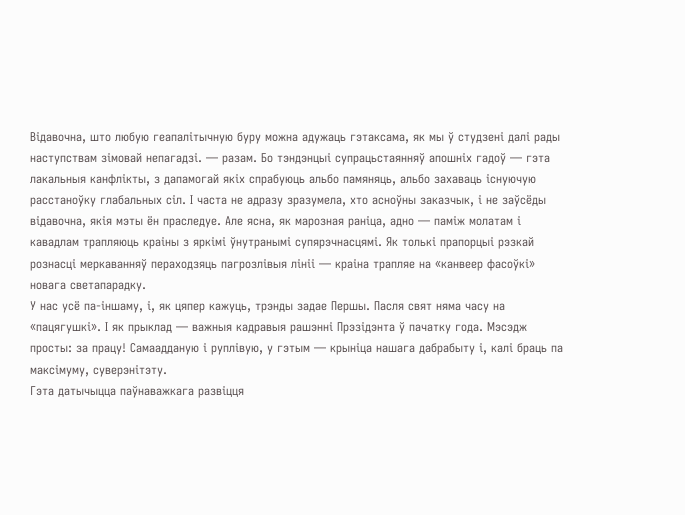Відавочна, што любую геапалітычную буру можна адужаць гэтаксама, як мы ў студзені далі рады наступствам зімовай непагадзі. — разам. Бо тэндэнцыі супрацьстаянняў апошніх гадоў — гэта лакальныя канфлікты, з дапамогай якіх спрабуюць альбо памяняць, альбо захаваць існуючую расстаноўку глабальных сіл. І часта не адразу зразумела, хто асноўны заказчык, і не заўсёды відавочна, якія мэты ён праследуе. Але ясна, як марозная раніца, адно — паміж молатам і кавадлам трапляюць краіны з яркімі ўнутранымі супярэчнасцямі. Як толькі прапорцыі рэзкай рознасці меркаванняў пераходзяць пагрозлівыя лініі — краіна трапляе на «канвеер фасоўкі» новага светапарадку.
У нас усё па-іншаму, і, як цяпер кажуць, трэнды задае Першы. Пасля свят няма часу на «пацягушкі». І як прыклад — важныя кадравыя рашэнні Прэзідэнта ў пачатку года. Мэсэдж просты: за працу! Самаадданую і руплівую, у гэтым — крыніца нашага дабрабыту і, калі браць па максімуму, суверэнітэту.
Гэта датычыцца паўнаважкага развіцця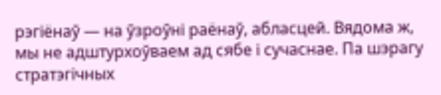рэгіёнаў — на ўзроўні раёнаў, абласцей. Вядома ж, мы не адштурхоўваем ад сябе і сучаснае. Па шэрагу стратэгічных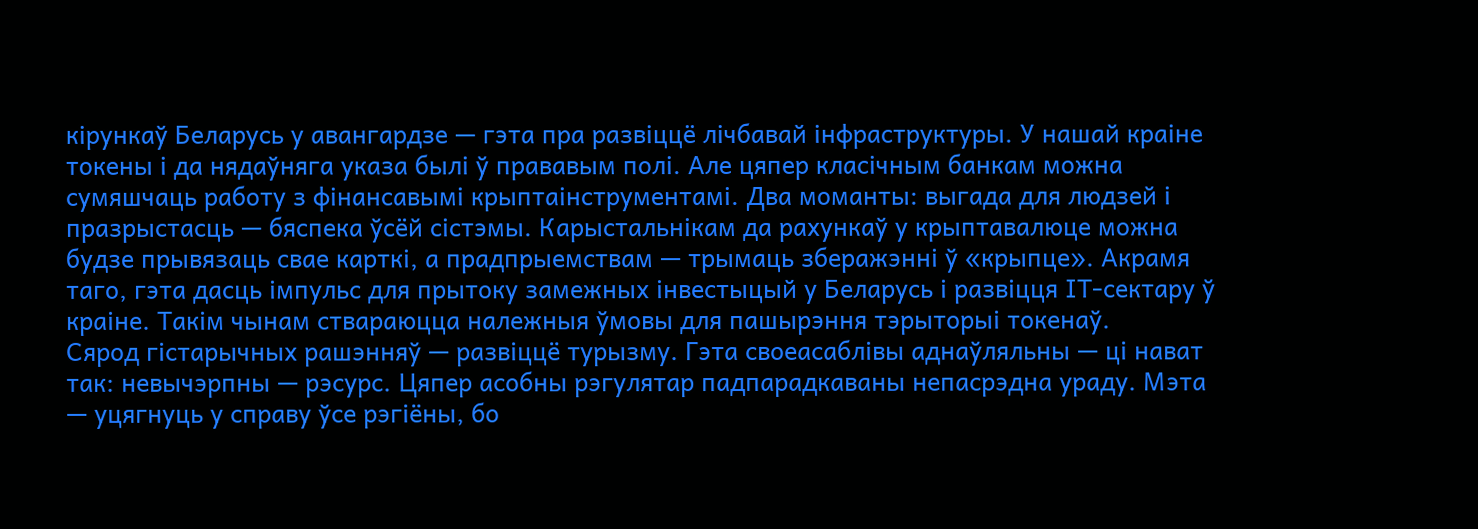кірункаў Беларусь у авангардзе — гэта пра развіццё лічбавай інфраструктуры. У нашай краіне токены і да нядаўняга указа былі ў прававым полі. Але цяпер класічным банкам можна сумяшчаць работу з фінансавымі крыптаінструментамі. Два моманты: выгада для людзей і празрыстасць — бяспека ўсёй сістэмы. Карыстальнікам да рахункаў у крыптавалюце можна будзе прывязаць свае карткі, а прадпрыемствам — трымаць зберажэнні ў «крыпце». Акрамя таго, гэта дасць імпульс для прытоку замежных інвестыцый у Беларусь і развіцця ІТ-сектару ў краіне. Такім чынам ствараюцца належныя ўмовы для пашырэння тэрыторыі токенаў.
Сярод гістарычных рашэнняў — развіццё турызму. Гэта своеасаблівы аднаўляльны — ці нават так: невычэрпны — рэсурс. Цяпер асобны рэгулятар падпарадкаваны непасрэдна ураду. Мэта — уцягнуць у справу ўсе рэгіёны, бо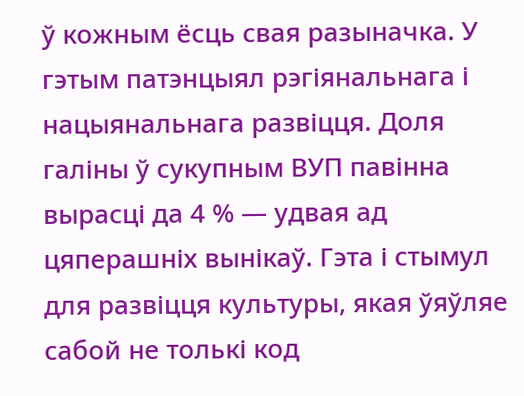ў кожным ёсць свая разыначка. У гэтым патэнцыял рэгіянальнага і нацыянальнага развіцця. Доля галіны ў сукупным ВУП павінна вырасці да 4 % — удвая ад цяперашніх вынікаў. Гэта і стымул для развіцця культуры, якая ўяўляе сабой не толькі код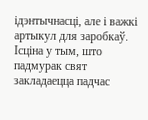ідэнтычнасці, але і важкі артыкул для заробкаў.
Ісціна у тым, што падмурак свят закладаецца падчас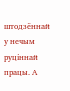штодзённай у нечым руціннай працы. А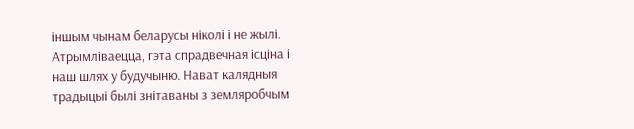іншым чынам беларусы ніколі і не жылі. Атрымліваецца, гэта спрадвечная ісціна і наш шлях у будучыню. Нават калядныя традыцыі былі знітаваны з земляробчым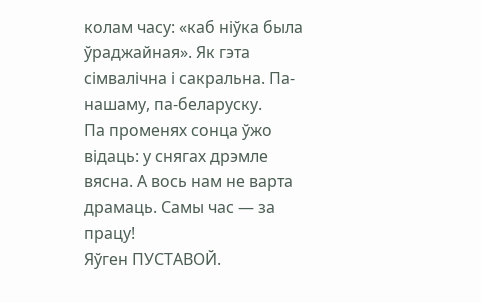колам часу: «каб ніўка была ўраджайная». Як гэта сімвалічна і сакральна. Па-нашаму, па-беларуску.
Па променях сонца ўжо відаць: у снягах дрэмле вясна. А вось нам не варта драмаць. Самы час — за працу!
Яўген ПУСТАВОЙ.